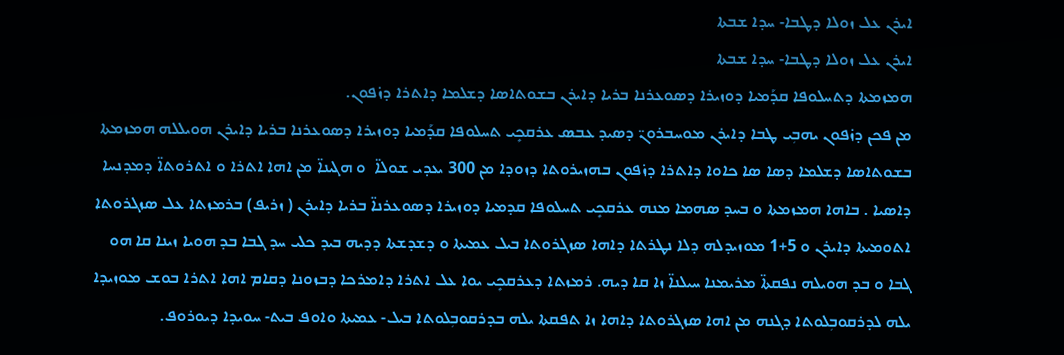ܐܝܪܢ ܥܠ ܙܘܠܐ ܕܛܒܐ- ܚܕܐ ܫܒܬܐ
ܐܝܪܢ ܥܠ ܙܘܠܐ ܕܛܒܐ- ܚܕܐ ܫܒܬܐ
ܗܡܙܡܬܐ ܕܬܚܠܘܦܐ ܩܕܰܡܝܐ ܕܘܙܝܪܐ ܕܣܘܥܪܢܐ ܒܪܝܐ ܕܐܝܪܢ ܒܫܘܬܐܣܐ ܕܫܠܡܐ ܕܐܬܪܐ ܕܙ̇ܦܘܢ.
ܡܢ ܦܟܢ ܕܙ̇ܦܘܢ ܝܗܒܼܝ ܛܒܐ ܕܐܝܪܢ ܡܘܚܒܪܘܢ̈ ܕܣܝܕ ܥܒܣ ܥܪܩܟܻܝ ܬܚܠܘܦܐ ܩܕܰܡܝܐ ܕܘܙܝܪܐ ܕܣܘܥܪܢܐ ܒܪܝܐ ܕܐܝܪܢ ܗܘܝܠܠܗ ܗܡܙܡܬܐ ܒܫܘܬܐܣܐ ܕܫܠܡܐ ܕܣܐ ܣܐ ܟܐܘܐ ܕܐܬܪܐ ܕܙ̇ܦܘܢ ܒܗܙܝܪܘܬܐ ܕܙܘܕܐ ܡܢ 300 ܝܥܕܝ ܫܘܠܐ̈  ܘ ܗܓܝܢܐ̈ ܡܢ ܐܗܐ ܐܬܪܐ ܘ ܐܬܪܘܬܐ̈ ܕܡܕܢܚܐ ܕܐܣܝܐ . ܒܐܗܐ ܗܡܙܡܬܐ ܘ ܒܚܕ ܣܗܡܐ ܡܢܗ ܥܪܩܟܻܝ ܬܚܠܘܦܐ ܩܕܡܝܐ ܕܘܙܝܪܐ ܕܣܘܥܪܢܐ̈ ܒܪܝܐ ܕܐܝܪܢ ( ܙܪܝܦ) ܒܪܡܙܬܐ ܥܠ ܣܙܓܪܘܬܐ ܐܬܘܡܝܬܐ ܕܐܝܪܢ ܘ 5+1 ܡܘܙܝܕܠܗ ܕܠܐ ܢܛܪܬܐ ܕܐܗܐ ܣܙܓܪܘܬܐ ܒܝܠ ܥܡܝܬܐ ܘ ܕܫܕܫܬܐ ܕܕܝܗ ܒܝܕ ܟܠܝ ܚܕ ܓܒܐ ܒܕ ܗܘܝܐ ܙܝܢܐ ܩܐ ܗܘ ܓܒܐ ܘ ܒܕ ܗܘܝܠܗ ܢܦܩܬܐ̈ ܡܪܝܡܢܐ ܚܝܠܢܐ̈ ܙܐ ܩܐ ܕܝܗ. ܪܡܙܬܐ ܕܥܪܩܟܻܝ ܝܘܐ ܥܠ ܐܬܪܐ ܕܐܡܪܟܐ ܕܒܙܘܢܐ ܕܩܐܡ ܐܗܐ ܐܬܪܐ ܒܘܫ ܡܘܙܝܕܐ ܝܠܗ ܠܕܪܩܘܒܼܠܘܬܐ ܕܓܢܗ ܡܢ ܐܗܐ ܣܙܓܪܘܬܐ ܕܐܗܐ ܙܐ ܬܦܩܬܐ ܝܠܗ ܒܕܪܩܘܒܼܠܘܬܐ ܒܝܠ- ܥܡܝܬܐ ܘܐܘܦ ܒܝܬ- ܚܘܝܕܐ ܕܝܘܪܘܦ.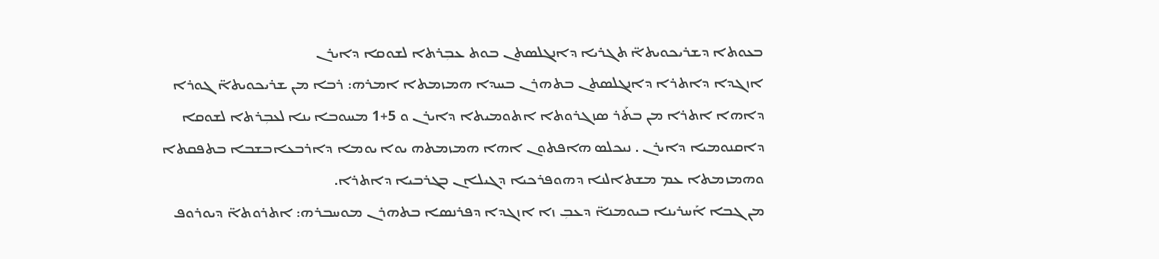ܒܥܘܬܐ ܕܫܪܝܟܘܝܬܐ̈ ܬܓܪܝܐ ܕܐܢܓܠܣܬܢ ܒܘܬ ܥܒܼܪܬܐ ܠܫܘܩܐ ܕܐܝܪܢ
ܐܙܓܕܐ ܕܐܬܪܐ ܕܐܢܓܠܣܬܢ ܒܬܗܪܢ ܒܚܕܐ ܗܡܙܡܬܐ ܐܡܪܗ: ܪܒܐ ܡܢ ܫܪܝܟܘܝܬܐ̈ ܓܘܪܐ ܕܐܗܐ ܐܬܪܐ ܡܢ ܒܬܰܪ ܣܙܓܪܘܬܐ ܐܬܘܡܝܬܐ ܕܐܝܪܢ ܘ 5+1 ܡܚܘܒܐ ܝܢܐ ܠܥܒܼܪܬܐ ܠܫܘܩܐ ܕܐܩܢܘܡܝܐ ܕܐܝܪܢ . ܢܝܟܠܣ ܗܐܦܬܘܢ ܐܗܐ ܗܡܙܡܬܗ ܝܘܐ ܝܘܡܐ ܕܐܪܒܥܐܒܫܒܐ ܒܬܦܩܬܐ ܘܗܡܙܡܬܐ ܥܡ ܡܫܬܐܠܢܐ ܕܗܘܦܪܟܝܐ ܕܓܝܠܐܢ ܒܓܪܒܝܐ ܕܐܬܪܐ.
ܡܢ ܓܒܐ ܐܰܚܪܝܢܐ ܒܝܘܡܢܐ̈ ܕܥܒܼ ܙܐ ܐܙܓܕܐ ܕܦܪܢܣܐ ܒܬܗܪܢ ܡܘܚܒܪܗ: ܐܬܪܘܬܐ̈ ܕܝܘܪܘܦ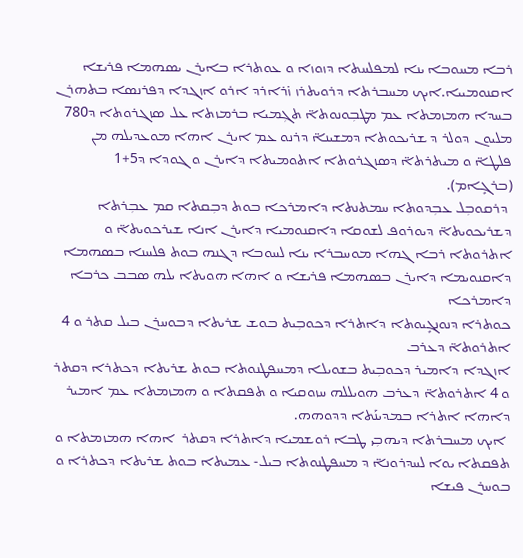ܪܒܐ ܡܚܘܒܐ ܝܢܐ ܠܡܦܠܚܬܐ ܕܙܘܙܐ ܘ ܥܘܬܪܐ ܒܐܝܪܢ ܝܣܗܡܐ ܦܪܝܫܐ ܐܩܢܘܡܝܝܐ.ܐܝܟ ܡܚܒܪܬܐ ܕܪܘܝܬܪܙ ܙ̇ܪܐܪܕ ܐܪܘ ܐܙܓܕܐ ܕܦܪܢܣܐ ܒܬܗܪܢ ܒܚܕܐ ܗܡܙܡܬܐ ܥܡ ܡܛܒܼܘܢܘܬܐ̈ ܬܓܼܡܝܐ ܒܪܡܙܬܐ ܥܠ ܣܙܓܪܘܬܐ ܕ780 ܡܠܝܘܢ ܕܘܠܪ ܕ ܫܪܝܟܘܬܐ ܕܡܫܝܢܐ̈ ܕܪܢܘ ܥܡ ܐܝܪܢ ܐܗܐ ܡܘܥܕܝܠܗ ܡܢ ܦܠܛܐ̈ ܘ ܡܝܬܪܬܐ̈ ܕܣܙܓܪܘܬܐ ܐܬܘܡܝܬܐ ܕܐܝܪܢ ܘ ܓܘܕܐ ܕ5+1 (ܒܪܓܻܐܡ).
 ܕܪܩܘܒܼܠ ܥܒܼܕܘܬܐ ܚܡܬܢܬܐ ܕܐܡܪܟܐ ܒܘܬ ܕܒܼܩܬܐ ܩܡ ܥܒܼܪܬܐ ܕܫܪܝܟܘܝܬܐ̈ ܕܝܘܪܘܦ ܠܫܘܩܐ ܕܐܩܢܘܡܝܐ ܕܐܝܪܢ ܐܢܐ ܫܝܪܟܘܝܬܐ̈ ܘ ܐܬܪܘܬܐ ܪܒܐ ܓܗܐ ܡܘܚܒܪܐ ܝܢܐ ܠܚܘܒܐ ܕܓܢܗ ܒܘܬ ܦܠܚܢܐ ܒܣܗܡܐ ܕܐܩܢܘܝܡܐ ܕܐܝܪܢ ܒܣܗܡܐ ܦܪܝܫܐ ܘ ܐܗܐ ܗܘܝܬܐ ܝܠܗ ܣܒܒ ܟܪܒܐ ܕܐܡܪܟܐ
ܟܘܬܪܐ ܕܢܘܢܓܻܝܘܬܐ ܕܐܬܪܐ ܕܟܘܒܼܝܬ ܒܘܫ ܫܪܝܬܐ ܕܒܘܚܪܢ ܒܝܠ ܩܬܪ ܘ 4 ܐܬܪܘܬܐ̈ ܕܥܪܒ
ܐܙܓܕܐ ܕܐܡܝܪ ܕܟܘܒܼܝܬ ܒܫܘܝܠܐ ܕܡܚܦܛܢܘܬܐ ܒܘܬ ܫܪܝܬܐ ܕܟܬܪܐ ܕܩܬܪ ܘ 4 ܐܬܪܘܬܐ̈ ܕܥܪܒ ܗܘܝܠܠܗ ܚܙܘܩܝܐ ܘ ܬܦܩܬܐ ܘ ܗܡܙܡܬܐ ܥܡ ܐܡܝܪ ܕܐܗܐ ܐܬܪܐ ܒܡܕܝܢܰܬܐ ܕܕܘܗܗ.
 ܐܝܟ ܡܚܒܪܬܐ ܕܝܗܒܼܝ ܛܒܐ ܪܘܫܡܝܐ ܕܐܬܪܐ ܕܩܬܪ  ܐܗܐ ܗܡܙܡܬܐ ܘ ܬܦܩܬܐ ܝܘܐ ܠܚܕܪܘܢܐ̈ ܕ ܡܚܦܛܢܘܬܐ ܒܝܠ- ܥܡܝܬܐ ܒܘܬ ܫܪܝܬܐ ܕܟܬܪܐ ܘ ܒܘܚܪܢ ܦܝܫܐ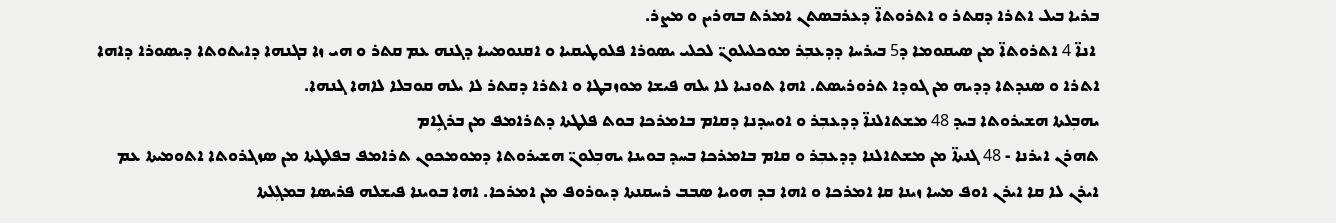ܒܪܝܐ ܒܝܠ ܐܬܪܐ ܕܩܬܪ ܘ ܐܬܪܘܬܐ̈ ܕܥܪܒܣܬܢ ܐܡܪܬ ܒܗܪܝܢ ܘ ܡܨܪ.
 ܐܢܐ̈ 4 ܐܬܪܘܬܐ̈ ܡܢ ܣܝܩܘܡܐ ܕ5 ܒܝܪܚܐ ܕܕܥܒܼܪ ܡܘܟܠܝܠܘܢ̈ ܠܟܠܝ ܝܣܘܪܐ ܦܠܘܛܝܩܝܐ ܘ ܐܩܢܘܡܝܝܐ ܕܓܢܗ ܥܡ ܩܬܪ ܘ ܗܝ ܙܐ ܒܓܢܗܐ ܕܐܝܬܘܬܐ ܕܝܣܘܪܐ ܕܐܗܐ ܐܬܪܐ ܘ ܣܢܕܬܐ ܕܕܝܗ ܡܢ ܓܘܕܐ ܬܪܘܪܝܣܬ. ܐܗܐ ܬܘܢܝܐ ܠܐ ܝܠܗ ܦܝܫܐ ܡܘܙܒܛܐ ܘ ܐܬܪܐ ܕܩܬܪ ܠܐ ܝܠܗ ܩܘܒܠܐ ܠܐܗܐ ܓܢܗܐ.
ܝܗܒܼܠܬܐ ܗܫܝܪܘܬܐ ܒܝܕ 48 ܡܫܬܐܠܢܐ̈ ܕܕܥܒܼܪ ܘ ܐܘܚܕܢܐ ܕܩܐܡ ܒܐܡܪܟܐ ܒܘܬ ܦܠܛܬܐ ܕܬܪܐܡܦ ܡܢ ܒܪܓܻܐܡ
ܬܗܪܢ ܐܝܪܢܐ - 48 ܓܢܬܐ̈ ܡܢ ܡܫܬܐܠܢܐ ܕܕܥܒܼܪ ܘ ܩܐܡ ܒܐܡܪܟܐ ܒܚܕ ܒܘܝܢܐ ܝܗܒܼܠܘܢ̈ ܗܫܝܪܘܬܐ ܕܡܘܡܟܘܢ ܬܪܐܡܦ ܒܦܠܛܬܐ ܡܢ ܣܙܓܪܘܬܐ ܐܬܘܡܝܬܐ ܥܡ ܐܝܪܢ ܠܐ ܩܐ ܐܝܪܢ ܐܘܦ ܡܚܐ ܙܝܢܐ ܩܐ ܐܡܪܟܐ ܘ ܐܗܐ ܒܕ ܗܘܝܐ ܣܒܒ ܪܚܩܢܬܐ ܕܝܘܪܘܦ ܡܢ ܐܡܪܟܐ. ܐܗܐ ܒܘܝܢܐ ܦܝܫܠܗ ܦܪܝܣܐ ܒܡܓܼܠܬܐ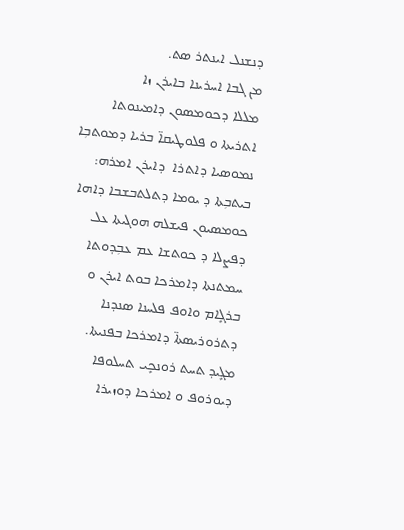ܕܢܫܢܠ ܐܝܢܬܪ ܣܬ.
ܡܢ ܓܒܐ ܐܚܪܝܢܐ ܒܐܝܪܢ ܙܐ
ܡܠܠܐ ܕܟܘܡܣܘܢ ܕܐܡܝܢܘܬܐ ܐܬܪܝܬܐ ܘ ܦܠܘܛܝܩܐ̈ ܒܪܝܐ ܕܡܘܬܒܼܐ ܢܡܘܣܝܐ ܕܐܬܪܐ  ܕܐܝܪܢ ܐܡܪܗ: ܒܝܬܒܼܬܐ ܕ ܝܘܡܐ ܕܬܠܬܒܫܒܐ ܕܐܗܐ ܟܘܡܣܝܘܢ ܦܝܫܠܗ ܗܘܓܝܬܐ ܥܠ  ܕܦܨܠܐ ܕ ܟܘܬܫܐ ܥܡ ܥܒܼܕܘܬܐ ܚܡܬܢܬܐ ܕܐܡܪܟܐ ܒܘܬ ܐܝܪܢ ܘ ܒܪܓܻܐܡ ܘܐܘܦ ܦܠܚܢܐ ܣܢܕܢܐ ܕܬܪܘܪܝܣܬܐ̈ ܕܐܡܪܟܐ ܒܦܢܝܬܐ.
ܡܓܻܝܕ ܬܚܬ ܪܘܢܟܻܝ ܬܚܠܘܦܐ ܕܝܘܪܘܦ ܘ ܐܡܪܟܐ ܕܘܙܝܪܐ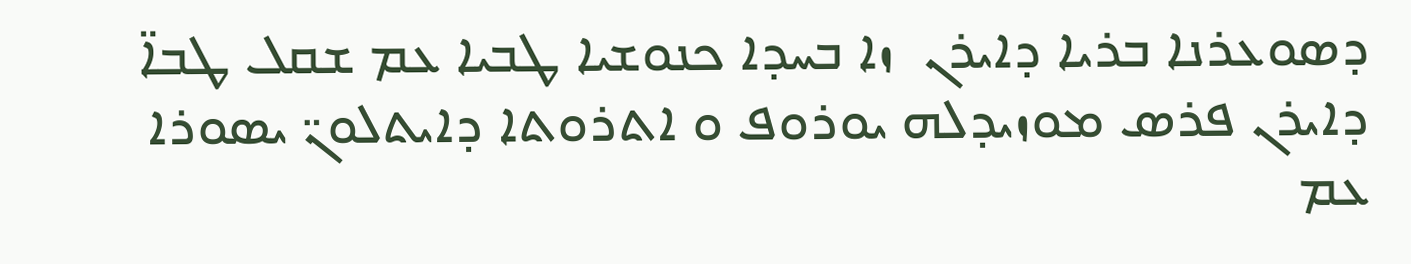ܕܣܘܥܪܢܐ ܒܪܝܐ ܕܐܝܪܢ  ܙܐ ܒܚܕܐ ܟܢܘܫܝܐ ܛܒܝܐ ܥܡ ܫܩܠ ܛܒܐ̈ ܕܐܝܪܢ ܦܪܣ ܡܘܙܝܕܠܗ ܝܘܪܘܦ ܘ ܐܬܪܘܬܐ ܕܐܝܬܠܘܢ̈ ܝܣܘܪܐ ܥܡ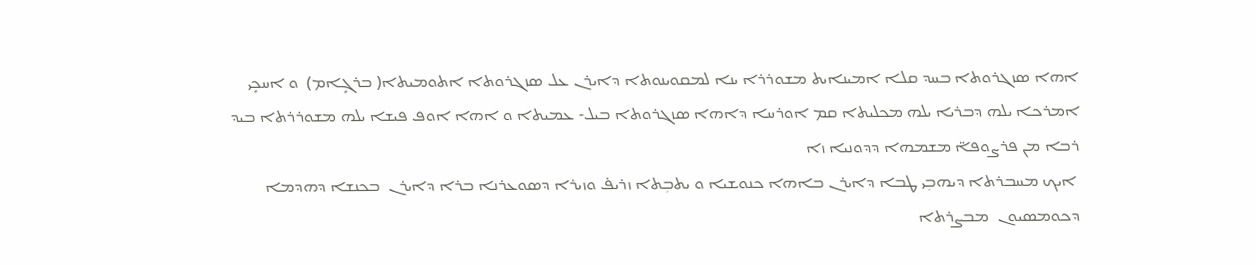ܐܗܐ ܣܙܓܪܘܬܐ ܒܚܕ ܩܠܐ ܐܡܝܢܐܝܬ ܡܫܘܪܪܐ ܝܢܐ ܠܡܩܘܝܢܘܬܐ ܕܐܝܪܢ ܥܠ ܣܙܓܪܘܬܐ ܐܬܘܡܝܬܐ( ܒܪܓܻܐܡ)  ܘ ܐܚܟܻܝ ܐܡܪܟܐ ܝܠܗ ܕܒܪܝܐ ܝܠܗ ܡܟܠܝܬܐ ܩܡ ܐܘܪܚܐ ܕܐܗܐ ܣܙܓܪܘܬܐ ܒܝܠ- ܥܡܝܬܐ ܘ ܐܗܐ ܐܘܦ ܦܝܫܐ ܝܠܗ ܡܫܘܪܪܬܐ ܒܝܕ ܪܒܐ ܡܢ ܦܪܨܘܦܐ̈ ܡܫܡܗܐ ܕܕܘܢܝܐ ܙܐ
 ܐܝܟ ܡܚܒܪܬܐ ܕܝܗܒܼܝ ܛܒܐ ܕܐܝܪܢ ܒܐܗܐ ܟܢܘܫܝܐ ܘ ܝܬܒܼܬܐ ܙܪܝܦ̇ ܘܙܝܪܐ ܕܣܘܥܪܢܐ ܒܪܐ ܕܐܝܪܢ  ܒܟܢܫܐ ܕܗܕܡܐ ܕܟܘܡܣܝܘܢ  ܡܒܨܪܬܐ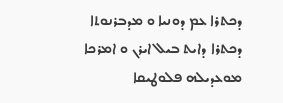ܕܟܬܪܐ ܥܡ ܕܘܢܝܐ ܘ ܡܕܒܪܢܘܬܐ ܕܟܬܪܐ ܕܐܝܬ ܒܝܠ ܐܝܪܢ ܘ ܐܡܪܟܐ ܡܘܥܕܝܠܗ ܦܠܘܛܝܩܐ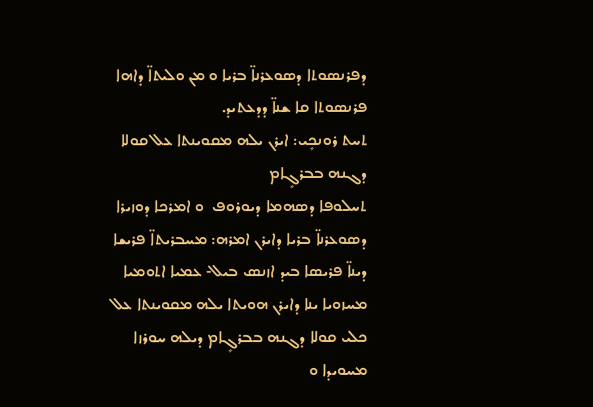ܕܦܪܢܣܘܬܐ ܕܣܘܥܪܢܐ̈ ܒܪܝܐ ܘ ܡܢ ܘܠܝܬܐ̈ ܕܐܗܐ ܦܪܢܣܘܬܐ ܩܐ ܫܢܐ̈ ܕܕܥܬܝܕ.
ܬܚܬ ܪܘܢܟܻܝ: ܐܝܪܢ ܝܠܗ ܡܩܘܝܢܬܐ ܥܠ ܩܘܠܐ ܕܓܢܗ ܒܒܪܓܻܐܡ
ܬܚܠܘܦܐ ܕܣܗܡܐ ܕܝܘܪܘܦ  ܘ ܐܡܪܟܐ ܕܘܙܝܪܐ ܕܣܘܥܪܢܐ̈ ܒܪܝܐ ܕܐܝܪܢ ܐܡܪܗ: ܡܚܒܪܝܬܐ̈ ܦܪܝܫܐ ܕܝܢܐ̈ ܦܪܝܣܐ ܒܝܕ ܐܙܢܣ ܒܝܠ- ܥܡܝܐ ܐܬܘܡܝܐ ܡܚܙܘܝܐ ܝܢܐ ܕܐܝܪܢ ܗܘܝܬܐ ܝܠܗ ܡܩܘܝܢܬܐ ܥܠ ܟܠܝ ܩܘܠܐ ܕܓܢܗ ܒܒܪܓܻܐܡ ܕܝܠܗ ܚܘܪܙܐ ܡܚܘܝܕܐ ܘ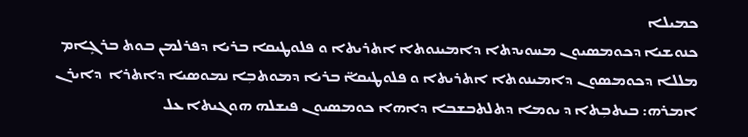ܟܡܝܠܐ
ܟܢܘܫܝܐ ܕܟܘܡܣܝܘܢ ܡܚܘܝܕܬܐ ܕܐܡܝܢܘܬܐ ܐܬܪܝܬܐ ܘ ܦܠܘܛܝܩܐ ܒܪܝܐ ܕܦܪܠܡܢ ܒܘܬ ܒܪܓܻܐܡ
ܡܠܠܐ ܕܟܘܡܣܘܢ ܕܐܡܝܢܘܬܐ ܐܬܪܝܬܐ ܘ ܦܠܘܛܝܩܐ̈ ܒܪܝܐ ܕܡܘܬܒܼܐ ܢܡܘܣܝܐ ܕܐܬܪܐ  ܕܐܝܪܢ ܐܡܪܗ: ܒܝܬܒܼܬܐ ܕ ܝܘܡܐ ܕܬܠܬܒܫܒܐ ܕܐܗܐ ܟܘܡܣܝܘܢ ܦܝܫܠܗ ܗܘܓܝܬܐ ܥܠ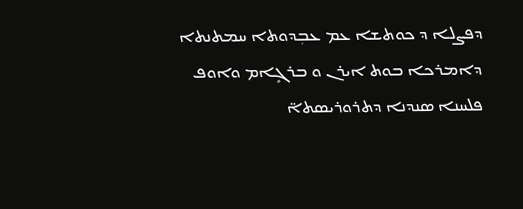ܕܦܨܠܐ ܕ ܟܘܬܫܐ ܥܡ ܥܒܼܕܘܬܐ ܚܡܬܢܬܐ ܕܐܡܪܟܐ ܒܘܬ ܐܝܪܢ ܘ ܒܪܓܻܐܡ ܘܐܘܦ ܦܠܚܢܐ ܣܢܕܢܐ ܕܬܪܘܪܝܣܬܐ̈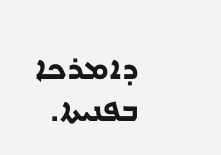ܕܐܡܪܟܐ ܒܦܢܝܬܐ.